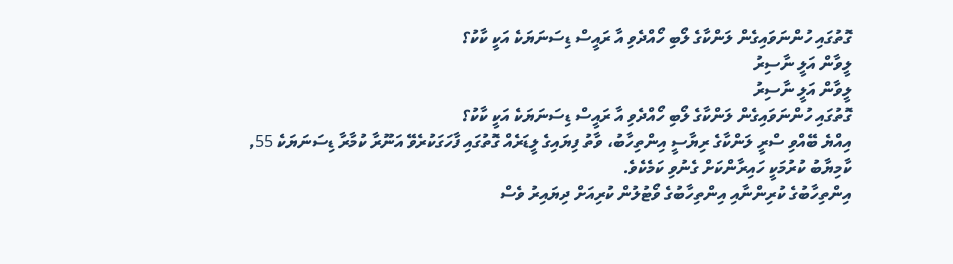ގޮތުގައި ހުންނަވައިގެން ލަންކާގެ ލޯބި ހޯއްދެވި އާ ރައީސް ޑިސަނަޔަކެ އަކީ ކާކު؟
ލީވާން އަލީ ނާސިރު
ލީވާން އަލީ ނާސިރު
ގޮތުގައި ހުންނަވައިގެން ލަންކާގެ ލޯބި ހޯއްދެވި އާ ރައީސް ޑިސަނަޔަކެ އަކީ ކާކު؟
އިއްޔެ ބޭއްވި ސްރީ ލަންކާގެ ރިޔާސީ އިންތިހާބު، ވާތު ފިޔައިގެ ލީޑަރެއް ގޮތުގައި ފާހަގަކުރެވޭ އަނޫރާ ކުމާރާ ޑިސަނަޔަކެ 55, ކާމިޔާބު ކުރުމަކީ ހައިރާންކަށް ގެނުވި ކަމެކެވެ.
އިންތިހާބުގެ ކުރިންނާއި އިންތިހާބުގެ ވޯޓުލުން ކުރިއަށް ދިޔައިރު ވެސް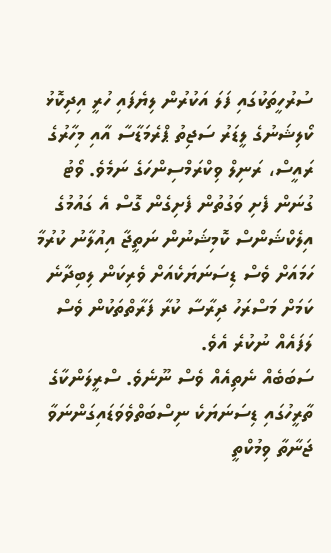ސުރުހީތަކުގައި ފަލަ އަކުރުން ލިޔެފައި ހުރީ އިދިކޮޅު ކޯލިޝަނުގެ ލީޑަރު ސަޖިތު ޕްރެމަޑާސާ އާއި މިހާރުގެ ރައީސް، ރަނިލް ވިކްރަމްސިންހަގެ ނަމެވެ. ވޯޓު ގުނަން ފެށި ވަގުތުން ފެށިގެން ގޮސް އެ ގައުމުގެ އިލެކްޝަންސް ކޮމިޝަނުން ނަތީޖާ އިއުލާނު ކުރުމާ ހަމައަށް ވެސް ޑިސަނަޔަކެއަށް ވެރިކަން ލިބިދާނެ ކަމަށް މަސްރަހު ދިރާސާ ކުރާ ފަރާތްތަކުން ވެސް ލަފައެއް ނުކުރެ އެވެ.
ސަބަބެއް ނެތިއެއް ވެސް ނޫނެވެ. ސްރީލަންކާގެ ތާރީހުގައި ޑިސަނަޔަކެ ނިސްބަތްވެވަޑައިގަންނަވާ ޖަނާތާ ވިމުކްތީ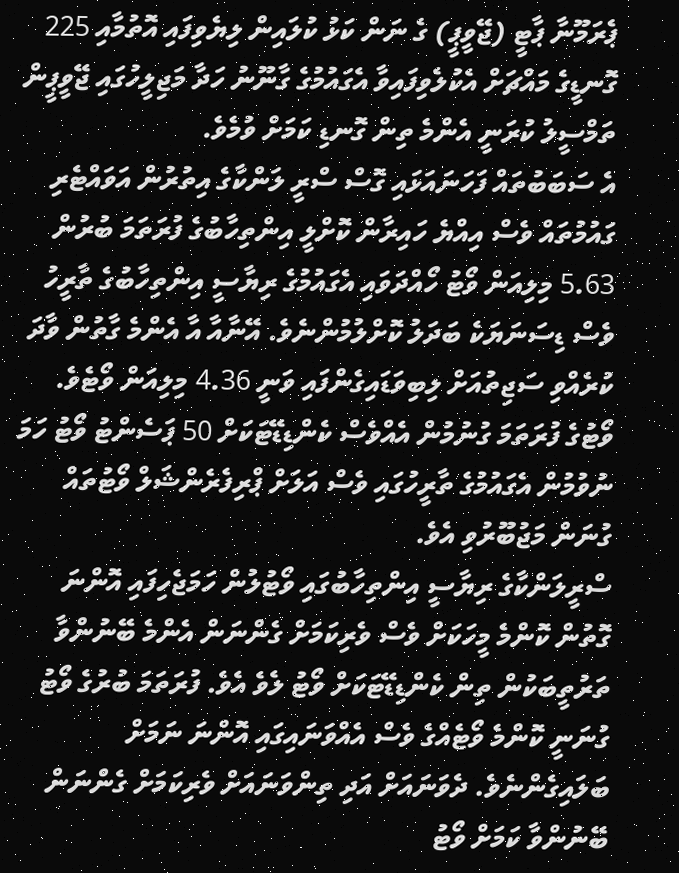ޕެރަމޫނާ ޕާޓީ (ޖޭވީޕީ) ގެ ނަން ކަޅު ކުލައިން ލިޔެވިފައި އޮތުމާއި 225 ގޮނޑީގެ މައްޗަށް އެކުލެވިފައިވާ އެގައުމުގެ ގާނޫނު ހަދާ މަޖިލީހުގައި ޖޭވީޕީން ތަމްސީލު ކުރަނީ އެންމެ ތިން ގޮނޑި ކަމަށް ވުމެވެ.
އެ ސަބަބުތައް ފަހަނައަޅައި ގޮސް ސްރީ ލަންކާގެ އިތުރުން އަވައްޓެރި ގައުމުތައް ވެސް އިއްޔެ ހައިރާން ކޮށްލީ އިންތިހާބުގެ ފުރަތަމަ ބުރުން 5.63 މިލިއަން ވޯޓު ހޯއްދަވައި އެގައުމުގެ ރިޔާސީ އިންތިހާބުގެ ތާރީހު ވެސް ޑިސަނަޔަކެ ބަދަލު ކޮށްލުމުންނެވެ. އޭނާއާ އާ އެންމެ ގާތުން ވާދަ ކުރެއްވި ސަޖިތުއަށް ލިބިވަޑައިގެންފައި ވަނީ 4.36 މިލިއަން ވޯޓެވެ.
ވޯޓުގެ ފުރަތަމަ ގުނުމުން އެއްވެސް ކެންޑިޑޭޓަކަށް 50 ޕަސެންޓު ވޯޓު ހަމަ ނުވުމުން އެގައުމުގެ ތާރީހުގައި ވެސް އަލަށް ޕްރިފެރެންޝަލް ވޯޓުތައް ގުނަން މަޖުބޫރުވި އެވެ.
ސްރީލަންކާގެ ރިޔާސީ އިންތިހާބުގައި ވޯޓުލުން ހަމަޖެހިފައި އޮންނަ ގޮތުން ކޮންމެ މީހަކަށް ވެސް ވެރިކަމަށް ގެންނަން އެންމެ ބޭނުންވާ ތަރުތީބަކުން ތިން ކެންޑިޑޭޓަކަށް ވޯޓު ލެވެ އެވެ. ފުރަތަމަ ބުރުގެ ވޯޓު ގުނަނީ ކޮންމެ ވޯޓެއްގެ ވެސް އެއްވަނައިގައި އޮންނަ ނަމަށް ބަލައިގެންނެވެ. ދެވަނައަށް އަދި ތިންވަނައަށް ވެރިކަމަށް ގެންނަން ބޭނުންވާ ކަމަށް ވޯޓު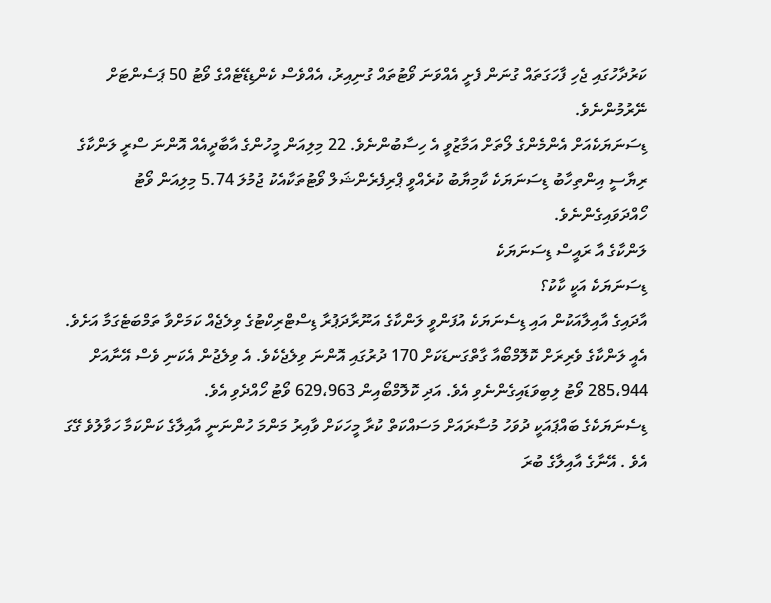ކަރުދާހުގައި ޖެހި ފާހަގަތައް ގުނަން ފެށީ އެއްވަނަ ވޯޓުތައް ގުނިއިރު، އެއްވެސް ކެންޑިޑޭޓެއްގެ ވޯޓު 50 ޕަސެންޓަށް ނޭރުމުންނެވެ.
ޑިސަނަޔަކެއަށް އެންމެންގެ ލޯތަށް އަމާޒުވީ އެ ހިސާބުންނެވެ. 22 މިލިއަން މީހުންގެ އާބާދީއެއް އޮންނަ ސްރީ ލަންކާގެ ރިޔާސީ އިންތިހާބު ޑިސަނަޔަކެ ކާމިޔާބު ކުރެއްވީ ޕްރިފެރެންޝަލް ވޯޓުތަކާއެކު ޖުމުލަ 5.74 މިލިއަން ވޯޓު ހޯއްދަވައިގެންނެވެ.
ލަންކާގެ އާ ރައީސް ޑިސަނަޔަކެ
ޑިސަނަޔަކެ އަކީ ކާކު؟
އާދައިގެ އާއިލާއަކުން އައި ޑިސެނަޔަކެ އުފަންވީ ލަންކާގެ އަނޫރާދަޕުރާ ޑިސްޓްރިކްޓުގެ ވިލެޖެއް ކަމަށްވާ ތަމްބަޓެގަމާ އަށެވެ. އެއީ ލަންކާގެ ވެރިރަށް ކޮލޮމްބޯއާ ގާތްގަނޑަކަށް 170 ދުރުގައި އޮންނަ ވިލެޖެކެވެ. އެ ވިލެޖުން އެކަނި ވެސް އޭނާއަށް 285،944 ވޯޓު ލިބިވަޑައިގެންނެވި އެވެ. އަދި ކޮލޮމްބޯއިން 629،963 ވޯޓު ހޯއްދެވި އެވެ.
ޑިސެނަޔަކެގެ ބައްޕައަކީ ދުވަހު މުސާރައަށް މަސައްކަތް ކުރާ މީހަކަށް ވާއިރު މަންމަ ހުންނަނީ އާއިލާގެ ކަންކަމާ ހަވާލުވެ ގޭގަ އެވެ . އޭނާގެ އާއިލާގެ ބުރަ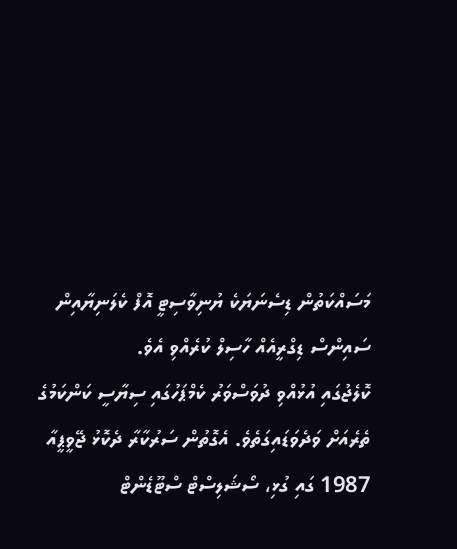މަސައްކަތުން ޑިސެނަޔަކެ ޔުނިވާސިޓީ އޮފް ކެލަނިޔާއިން ސައިންސް ޑިގްރީއެއް ހާސިލް ކުރެއްވި އެވެ.
ކޮލެޖުގައި އުޅުއްވި ދުވަސްވަރު ކެމްޕަހުގައި ސިޔާސީ ކަންކަމުގެ ތެރެއަށް ވަދެވަޑައިގަތެވެ. އެގޮތުން ސަރުކާރާ ދެކޮޅު ޖޭވީޕީއާ 1987 ގައި ގުޅި، ސޯޝަލިސްޓް ސްޓޫޑެންޓް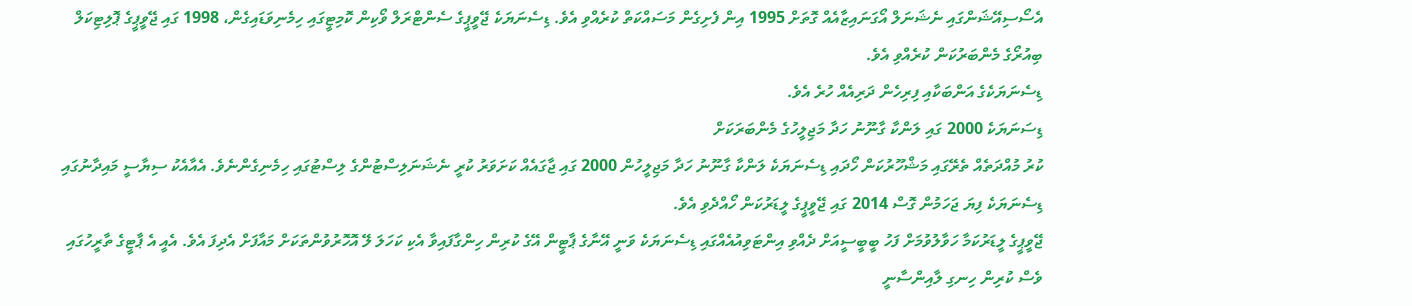އެސޯސިއޭޝަންގައި ނެޝަނަލް އޯގަނައިޒާއެއް ގޮތަށް 1995 އިން ފެށިގެން މަސައްކަތް ކުރެއްވި އެވެ. ޑިސެނަޔަކެ ޖޭވީޕީގެ ސެންޓްރަލް ވޯކިން ކޮމިޓީގައި ހިމެނިވަޑައިގެން، 1998 ގައި ޖޭވީޕީގެ ޕޮލިޓިކަލް ބިއުރޯގެ މެންބަރުކަން ކުރެއްވި އެވެ.
ޑިސެނަޔަކެގެ އަންބަކާއި ފިރިހެން ދަރިއެއް ހުރެ އެވެ.
ޑިސަނަޔަކެ 2000 ގައި ލަންކާ ގާނޫނު ހަދާ މަޖިލީހުގެ މެންބަރަކަށް
ކުރު މުއްދަތެއް ތެރޭގައި މަޝްހޫރުކަން ހޯދައި ޑިސެނަޔަކެ ލަންކާ ގާނޫނު ހަދާ މަޖިލީހުން 2000 ގައި ޖާގައެއް ކަށަވަރު ކުރީ ނެޝަނަލިސްޓުންގެ ލިސްޓުގައި ހިމެނިގެންނެވެ. އެއާއެކު ސިޔާސީ މައިދާނުގައި ޑިސެނަޔަކެ ފިޔަ ޖަހަމުން ގޮސް 2014 ގައި ޖޭވީޕީގެ ލީޑަރުކަން ހޯއްދެވި އެވެ.
ޖޭވީޕީގެ ލީޑަރުކަމާ ހަވާލުވުމަށް ފަހު ބީބީސީއަށް ދެއްވި އިންޓަވިއުއެއްގައި ޑިސެނަޔަކެ ވަނީ އޭނާގެ ޕާޓީން އޭގެ ކުރިން ހިންގާފައިވާ އެކި ކަހަލަ ލޭ އޮހޮރުވުންތަކަށް މައާފަށް އެދިފަ އެވެ. އެއީ އެ ޕާޓީގެ ތާރީހުގައި ވެސް ކުރިން ހިނގި ލާއިންސާނީ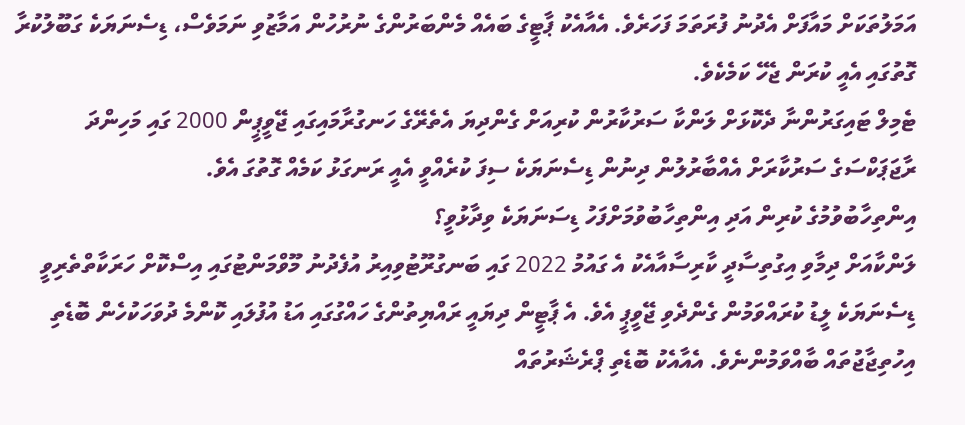އަމަލުތަކަށް މައާފަށް އެދުނު ފުރަތަމަ ފަހަރެވެ. އެއާއެކު ޕާޓީގެ ބައެއް މެންބަރުންގެ ނުރުހުން އަމާޒުވި ނަމަވެސް، ޑިސެނަޔަކެ ގަބޫލުކުރާ ގޮތުގައި އެއީ ކުރަން ޖެހޭ ކަމެކެވެ.
ޓެމިލް ޓައިގަރުންނާ ދެކޮޅަށް ލަންކާ ސަރުކާރުން ކުރިއަށް ގެންދިޔަ އެތެރޭގެ ހަނގުރާމައިގައި ޖޭވީޕީން 2000 ގައި މަހިންދަ ރާޖަޕަކްސަގެ ސަރުކާރަށް އެއްބާރުލުން ދިނުން ޑިސެނަޔަކެ ސިފަ ކުރެއްވީ އެއީ ރަނގަޅު ކަމެއް ގޮތުގަ އެވެ.
އިންތިހާބުވުމުގެ ކުރިން އަދި އިންތިހާބުވުމަށްފަހު ޑިސަނަޔަކެ ވިދާޅުވީ؟
ލަންކާއަށް ދިމާވި އިގުތިސާދީ ކާރިސާއާއެކު އެ ގައުމު 2022 ގައި ބަނގުރޫޓުވިއިރު އުފެދުނު މޫވްމަންޓުގައި އިސްކޮށް ހަރަކާތްތެރިވީ ޑިސެނަޔަކެ ލީޑު ކުރައްވަމުން ގެންދެވި ޖޭވީޕީ އެވެ. އެ ޕާޓީން ދިޔައީ ރައްޔިތުންގެ ހައްގުގައި އަޑު އުފުލައި ކޮންމެ ދުވަހަކުހެން ބޮޑެތި އިހުތިޖާޖުތައް ބާއްވަމުންނެވެ. އެއާއެކު ބޮޑެތި ޕްރެޝަރުތައް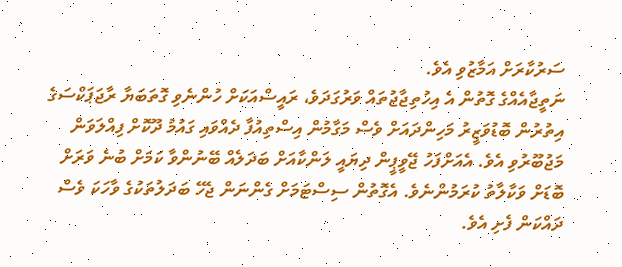ސަރުކާރަށް އަމާޒުވި އެވެ.
ނަތީޖާއެއްގެ ގޮތުން އެ އިހުތިޖާޖުތައް ވަރުގަދަވެ، ރައީސްއަކަށް ހުންނެވި ގޮތަބަޔާ ރާޖަޕަކްސަގެ އިތުރުން ބޮޑުވަޒީރު މަހިންދައަށް ވެސް މަގާމުން އިސްތިއުފާ ދެއްވައި ގައުމު ދޫކޮށް ފިއްލަވަން މަޖުބޫރުވި އެވެ. އެއަށްފަހު ޖޭވީޕީން ދިޔައީ ލަންކާއަށް ބަދަލެއް ބޭނުންވާ ކަމަށް ބުނެ ވަރަށް ބޮޑަށް ވަކާލާތު ކުރަމުންނެވެ. އެގޮތުން ސިސްޓަމަށް ގެންނަން ޖެހޭ ބަދަލުތަކުގެ ވާހަކަ ވެސް ދައްކަން ފެށި އެވެ.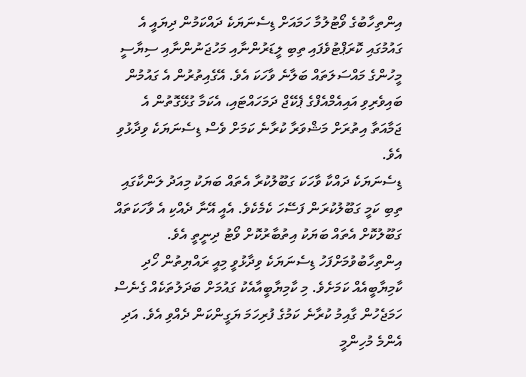އިންތިހާބުގެ ވޯޓުލުމާ ހަމައަށް ޑިސެނަޔަކެ ދައްކަމުން ދިޔައީ އެ ގައުމުގައި ކޮރަޕްޓުވެފައި ތިބި ލީޑަރުންނާއި މަހުޖަނުންނާއި ސިޔާސީ މީހުންގެ މައްސަލަތައް ބަލާނެ ވާހަކަ އެވެ. އޭގެއިތުރުން އެ ގައުމުން ބައިވެރިވި އައިއެމްއެފްގެ ޕެކޭޖް ދަމަހައްޓައި، އެކަމާ ގުޅޭގޮތުން އެ ޖަމާއަތާ އިތުރަށް މަޝްވަރާ ކުރާނެ ކަމަށް ވެސް ޑިސެނަޔަކެ ވިދާޅުވި އެވެ.
ޑިސެނަޔަކެ ދައްކާ ވާހަކަ ގަބޫލުކުރާ އެތައް ބަޔަކު މިއަދު ލަންކާގައި ތިބި ކަމީ ގަބޫލުކުރަން ފަސޭހަ ކެމެކެވެ. އެއީ އޭނާ ދެއްކި އެ ވާހަކަތައް ގަބޫލުކޮށް އެތައް ބަޔަކު އިތުބާރުކޮށް ވޯޓު ދިނީތީ އެވެ.
އިންތިހާބުވުމަށްފަހު ޑިސެނަޔަކެ ވިދާޅުވީ މިއީ ރައްޔިތުން ހޯދި ކާމިޔާބީއެއް ކަމަށެވެ. މި ކާމިޔާބީއާއެކު ގައުމަށް ބަދަލުތަކެއް ގެނެސް ހަމަޖެހުން ގާއިމު ކުރާނެ ކަމުގެ ފުރިހަމަ ޔަގީންކަން ދެއްވި އެވެ. އަދި އެންމެ މުހިންމީ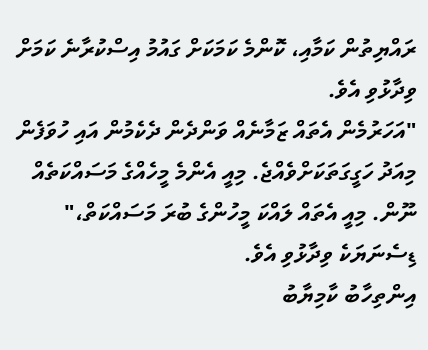ރައްޔިތުން ކަމާއި، ކޮންމެ ކަމަކަށް ގައުމު އިސްކުރާނެ ކަމަށް ވިދާޅުވި އެވެ.
"އަހަރުމެން އެތައް ޒަމާނެއް ވަންދެން ދެކެމުން އައި ހުވަފެން މިއަދު ހަގީގަތަކަށްވެއްޖެ. މިއީ އެންމެ މީހެއްގެ މަސައްކަތެއް ނޫން. މިއީ އެތައް ލައްކަ މީހުންގެ ބުރަ މަސައްކަތް،" ޑިސެނަޔަކެ ވިދާޅުވި އެވެ.
އިންތިހާބު ކާމިޔާބު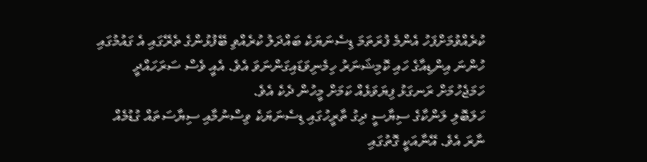ކުރެއްވުމަށްފަހު އެންމެ ފުރަތަމަ ޑިސެނަޔަކެ ބައްދަލު ކުރެއްވި ބޭފުޅުންގެ ތެރޭގައި އެ ގައުމުގައި ހުންނަ އިންޑިއާގެ ހައި ކޮމިޝަނަރު ހިމެނިވަޑައިގަންނަވަ އެވެ. އެއީ ވެސް ސަރަހައްދީ ހަމަޖެހުމަށް ރަނގަޅު ފިޔަވަޅެއް ކަމަށް މީހުން ދެކެ އެވެ.
ހަލަބޮލި ލަންކާގެ ސިޔާސީ ދިގު ތާރީހުގައި ޑިސެނަޔަކެ ވިސްނުމާއި ސިޔާސަތައް ގުޑުމެއް ނާރަ އެވެ. އޭނާއަކީ ގޮތުގައި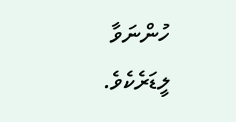ހުންނަވާ ލީޑަރެކެވެ.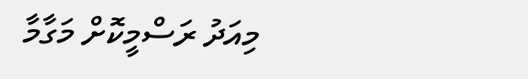މިއަދު ރަސްމީކޮށް މަގާމާ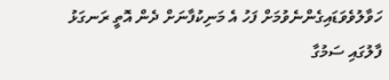ހަވާލުވެވަޑައިގެންނެވުމަށް ފަހު އެ މަނިކުފާނަށް ދެން އޮތީ ރަނގަޅު ފާލުގައި ސަމުގާ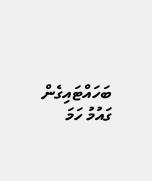ބަހައްޓައިގެން ގައުމު ހަމަ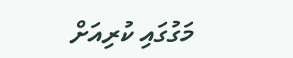މަގުގައި ކުރިއަށް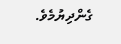ގެންދިޔުމެވެ.